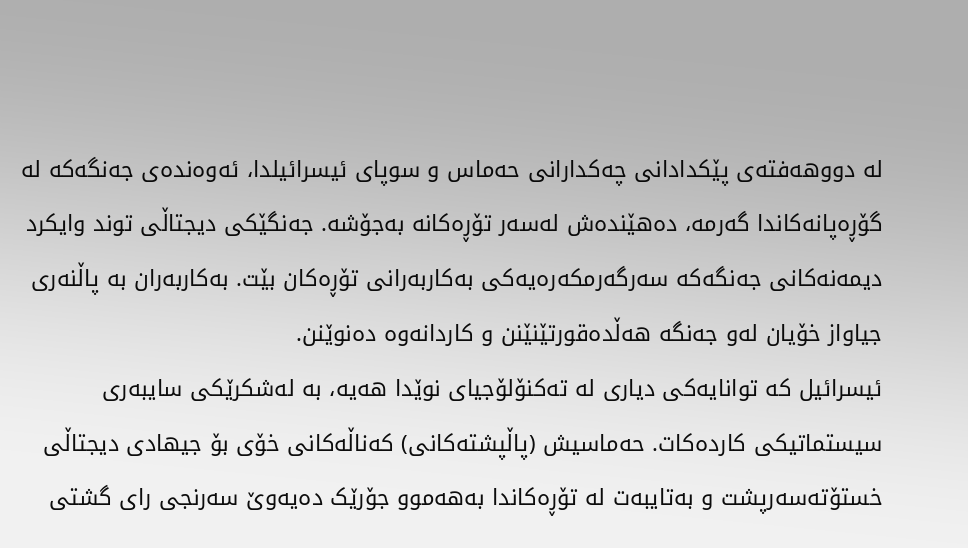لە دووهەفتەی پێکدادانی چەکدارانی حەماس و سوپای ئیسرائیلدا، ئەوەندەی جەنگەکە لە گۆڕەپانەکاندا گەرمە، دەهێندەش لەسەر تۆڕەکانە بەجۆشە. جەنگێکی دیجتاڵی توند وایکرد دیمەنەکانی جەنگەکە سەرگەرمکەرەیەکی بەکاربەرانی تۆڕەکان بێت. بەکاربەران بە پاڵنەری جیاواز خۆیان لەو جەنگە هەڵدەقورتێنێنن و کاردانەوە دەنوێنن.
ئیسرائیل کە توانایەکی دیاری لە تەکنۆلۆجیای نوێدا هەیە، بە لەشکرێکی سایبەری سیستماتیکی کاردەکات. حەماسیش (پاڵپشتەکانی) کەناڵەکانی خۆی بۆ جیهادی دیجتاڵی خستۆتەسەرپشت و بەتایبەت لە تۆڕەکاندا بەهەموو جۆرێک دەیەوێ سەرنجی رای گشتی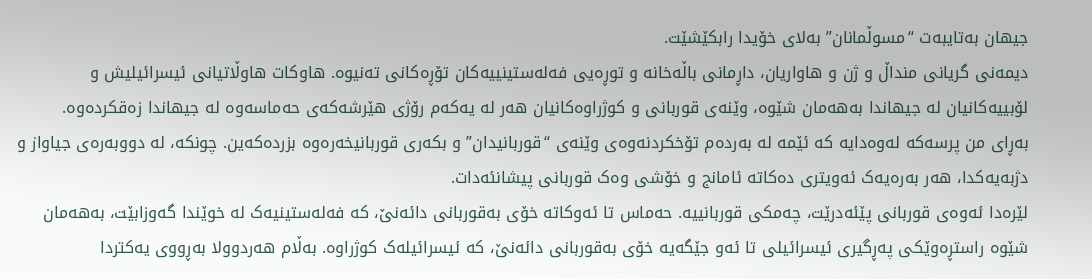جیهان بەتایبەت “مسوڵمانان” بەلای خۆیدا رابکێشێت.
دیمەنی گریانی منداڵ و ژن و هاواریان، داڕمانی باڵەخانە و توڕەیی فەلەستینییەکان تۆڕەکانی تەنیوە. هاوکات هاوڵاتیانی ئیسرائیلیش و لۆبییەکانیان لە جیهاندا بەهەمان شێوە، وێنەی قوربانی و کوژراوەکانیان هەر لە یەکەم رۆژی هێرشەکەی حەماسەوە لە جیهاندا زەقکردەوە.
بەڕای من پرسەکە لەوەدایە کە ئێمە لە بەردەم تۆخکردنەوەی وێنەی “قوربانیدان” و بکەری قوربانیخەرەوە بزردەکەین. چونکە، لە دووبەرەی جیاواز و دژبەیەکدا، هەر بەرەیەک ئەویتری دەکاتە ئامانج و خۆشی وەک قوربانی پیشانئەدات.
لێرەدا ئەوەی قوربانی پێئەدرێت، چەمکی قوربانییە. حەماس تا ئەوکاتە خۆی بەقوربانی دائەنێ، کە فەلەستینیەک لە خوێندا گەوزابێت، بەهەمان شێوە راستڕەوێکی پەڕگیری ئیسرائیلی تا ئەو جێگەیە خۆی بەقوربانی دائەنێ، کە ئیسرائیلەک کوژراوە. بەڵام هەردوولا بەڕووی یەکتردا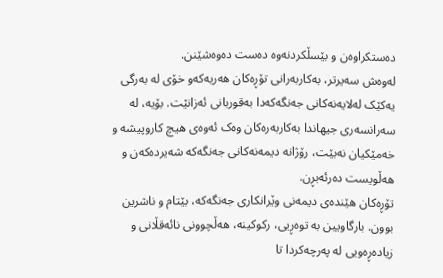دەستکراوەن و بێسڵکردنەوە دەست دەوەشێنن.
لەوەش سەیرتر، بەکاربەرانی تۆڕەکان هەریەکەو خۆی لە بەرگی یەکێک لەلایەنەکانی جەنگەکەدا بەقوربانی ئەزانێت. بۆیە، لە سەرانسەری جیهاندا بەکاربەرەکان وەک ئەوەی هیچ کاروپیشە و خەمێکیان نەبێت، رۆژانە دیمەنەکانی جەنگەکە شەیردەکەن و هەڵویست دەرئەبڕن.
تۆڕەکان هێندەی دیمەنی وێرانکاری جەنگەکە، بێتام و ناشرین بوون. بارگاویین بە توەڕیی، رکوکینە، هەڵچوونی نائەقڵانی و زیادەڕەویی لە پەرچەکردا تا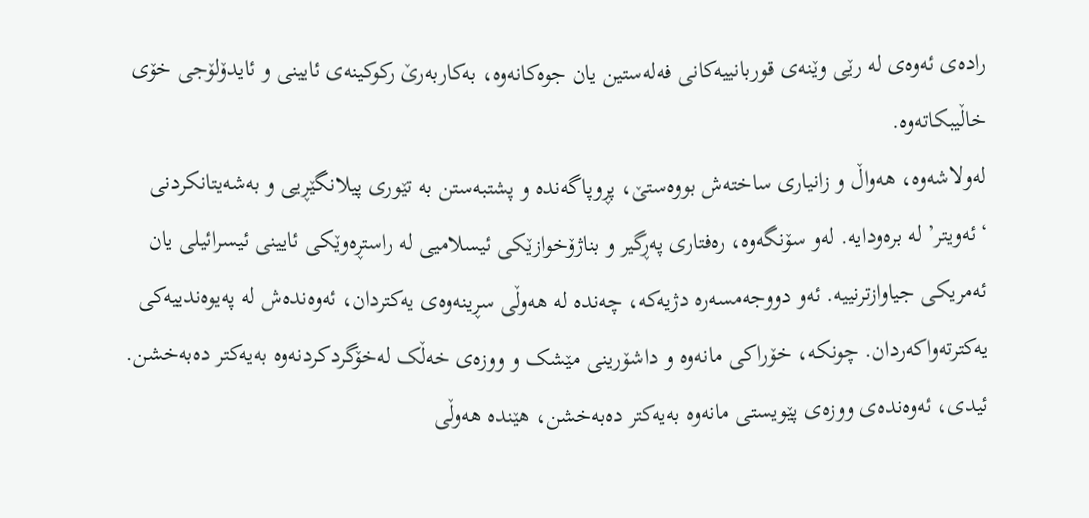رادەی ئەوەی لە رێی وێنەی قوربانییەکانی فەلەستین یان جوەکانەوە، بەکاربەرێ رکوکینەی ئایینی و ئایدۆلۆجی خۆی خاڵیبکاتەوە.
لەولاشەوە، هەواڵ و زانیاری ساختەش بووەستێ، پڕوپاگەندە و پشتبەستن بە تێوری پیلانگێڕیی و بەشەیتانکردنی ‘ئەویتر’ لە برەودایە. لەو سۆنگەوە، رەفتاری پەڕگیر و بناژۆخوازێکی ئیسلامیی لە راستڕەوێکی ئایینی ئیسرائیلی یان ئەمریکی جیاوازترنییە. ئەو دووجەمسەرە دژیەکە، چەندە لە هەوڵی سڕینەوەی یەکتردان، ئەوەندەش لە پەیوەندییەکی یەکترتەواکەردان. چونکە، خۆراکی مانەوە و داشۆرینی مێشک و ووزەی خەڵک لەخۆگردکردنەوە بەیەکتر دەبەخشن. ئیدی، ئەوەندەی ووزەی پێویستی مانەوە بەیەکتر دەبەخشن، هێندە هەوڵی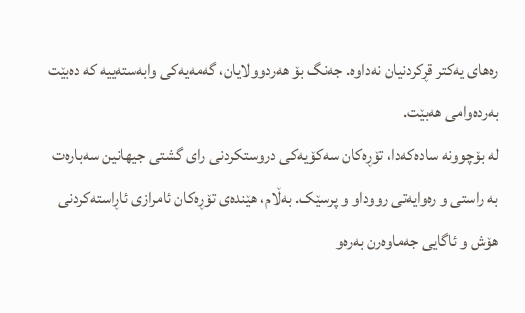رەهای یەکتر قڕکردنیان نەداوە. جەنگ بۆ هەردوولایان، گەمەیەکی وابەستەییە کە دەبێت بەردەوامی هەبێت.
لە بۆچوونە سادەکەدا، تۆڕەکان سەکۆیەکی دروستکردنی رای گشتی جیهانین سەبارەت بە راستی و رەوایەتی رووداو و پرسێک. بەڵام، هێندەی تۆڕەکان ئامرازی ئاڕاستەکردنی هۆش و ئاگایی جەماوەرن بەرەو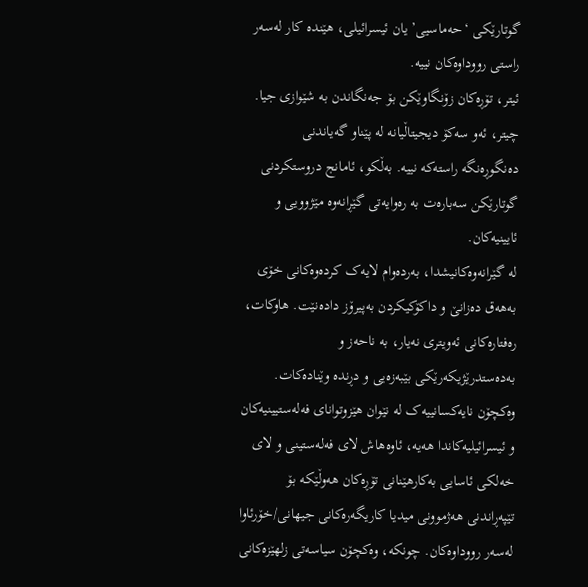گوتارێکی ‘حەماسیی’ یان ئیسرائیلی، هێندە کار لەسەر راستی رووداوەکان نییە.
ئیتر، تۆڕەکان زۆنگاوێکن بۆ جەنگاندن بە شێوازی جیا. چیتر، ئەو سەکۆ دیجیتاڵیانە لە پێناو گەیاندنی دەنگوڕەنگە راستەکە نییە. بەڵکو، ئامانج دروستکردنی گوتارێکن سەبارەت بە رەوایەتی گێڕانەوە مێژوویی و ئایینیەکان.
لە گێرانەوەکانیشدا، بەردەوام لایەک کردەوەکانی خۆی بەهەق دەزانێ و داکۆکیکردن بەپیرۆز دادەنێت. هاوکات، رەفتارەکانی ئەویتری نەیار، بە ناحەز و بەدەستدرێژیکەرێکی بێبەزەیی و دڕندە وێنادەکات.
وەکچۆن نایەکسانییەک لە نێوان هێزوتوانای فەلەستیینیەکان و ئیسرائیلیەکاندا هەیە، ئاوەهاش لای فەلەستینی و لای خەلکی ئاسایی بەکارهێنانی تۆڕەکان هەوڵێکە بۆ تێپەڕاندنی هەژموونی میدیا کاریگەرەکانی جیهانی/خۆرئاوا لەسەر رووداوەکان. چونکە، وەکچۆن سیاسەتی زلهێزەکانی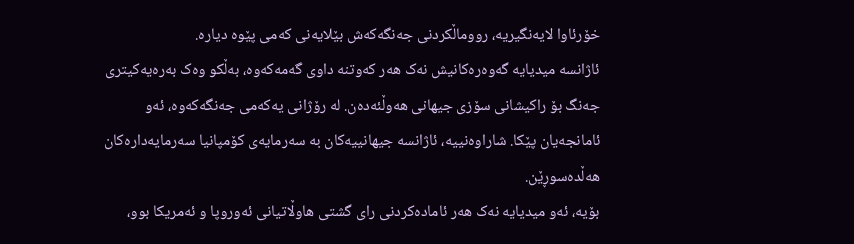خۆرئاوا لایەنگیریە، رووماڵکردنی جەنگەکەش بێلایەنی کەمی پێوە دیارە.
ئاژانسە میدیایە گەوەرەکانیش نەک هەر کەوتنە داوی گەمەکەوە، بەڵکو وەک بەرەیەکیتری جەنگ بۆ راکیشانی سۆزی جیهانی هەوڵئەدەن. لە رۆژانی یەکەمی جەنگەکەوە، ئەو ئامانجەیان پێکا. شاراوەنییە، ئاژانسە جیهانییەکان بە سەرمایەی کۆمپانیا سەرمایەدارەکان هەڵدەسوڕێن.
بۆیە، ئەو میدیایە نەک هەر ئامادەکردنی رای گشتی هاوڵاتیانی ئەوروپا و ئەمریکا بوو،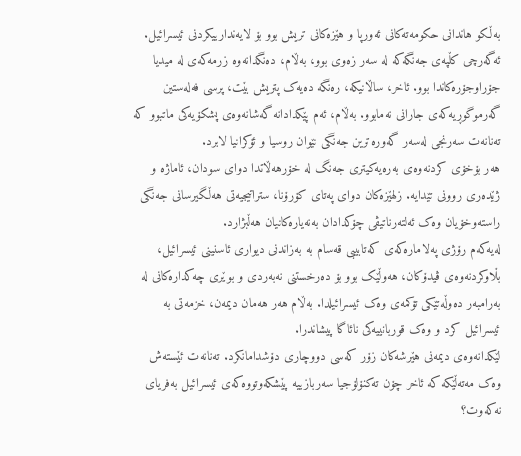بەڵکو هاندانی حکومەتەکانی ئەورپا و هێزەکانی تریش بوو بۆ لایەندارییکردنی ئیسرائیل.
ئەگەرچی کڵپەی جەنگەکە لە سەر زەوی بوو، بەڵام، دەنگدانەوە زرمەکەی لە میدیا جۆراوجۆرەکاندا بوو. ئاخر، ساڵانیکە، رەنگە دەیەک پتریش بێت، پرسی فەلەستین گەرموگوڕیەکەی جارانی نەمابوو. بەڵام، ئەم پێکدادانە گەشانەوەی پشکۆیەکی ماتبوو کە تەنانەت سەرنجی لەسەر گەورەترین جەنگی نێوان روسیا و ئۆکرانیا لابرد.
هەر بۆخۆی کردنەوەی بەرەیەکیتری جەنگ لە خۆرهەڵاتدا دوای سودان، ئاماژە و ژێدەری روونی تێدایە. زلهێزەکان دوای پەتای کۆرۆنا، ستراتیجیەتی هەڵگیرسانی جەنگی راستەوخۆیان وەک ئەلتەرناتیڤی چۆکدادان بەنەیارەکانیان هەڵبژارد.
لەیەکەم رۆژی پەلامارەکەی کەتابیبی قەسام بە بەزاندنی دیواری ئاسنینی ئیسرائیل، بڵاوکردنەوەی ڤیدۆکان، هەوڵێک بوو بۆ دەرخستنی نەبەردی و بوێری چەکدارەکانی لە بەرامبەر دەوڵەتێکی تۆکمەی وەک ئیسرائیلدا. بەڵام هەر هەمان دیمەن، خزمەتی بە ئیسرائیل کرد و وەک قوربانییەکی نائاگا پیشاندرا.
لێکدانەوەی دیمەنی هێرشەکان زۆر کەسی دووچاری دۆشدامانکرد. تەنانەت ئێستەش وەک مەتەڵێکە کە ئاخر چۆن تەکنۆلۆجیا سەربازییە پێشکەوتووەکەی ئیسرائیل بەفریای نەکەوت؟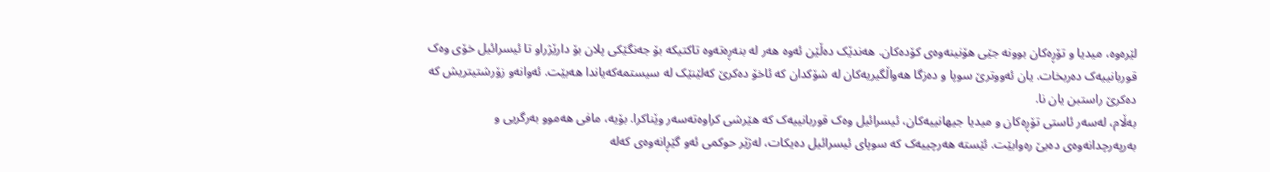لێرەوە، میدیا و تۆڕەکان بوونە جێی هۆنینەوەی کۆدەکان. هەندێک دەڵێن ئەوە هەر لە بنەڕەتەوە تاکتیکە بۆ جەنگێکی پلان بۆ دارێژراو تا ئیسرائیل خۆی وەک قوربانییەک دەربخات. یان ئەووترێ سوپا و دەزگا هەواڵگیریەکان لە شۆکدان کە ئاخۆ دەکرێ کەلێنێک لە سیستمەکەیاندا هەبێت. ئەوانەو زۆرشتیتریش کە دەکرێ راستبن یان نا.
بەڵام، لەسەر ئاستی تۆڕەکان و میدیا جیهانییەکان، ئیسرائیل وەک قوربانییەک کە هێرشی کراوەتەسەر وێناکرا. بۆیە، مافی هەموو بەرگریی و بەرپەرچدانەوەی دەبێ رەوابێت. ئێستە هەرچییەک کە سوپای ئیسرائیل دەیکات، لەژێر حوکمی ئەو گێڕانەوەی کەلە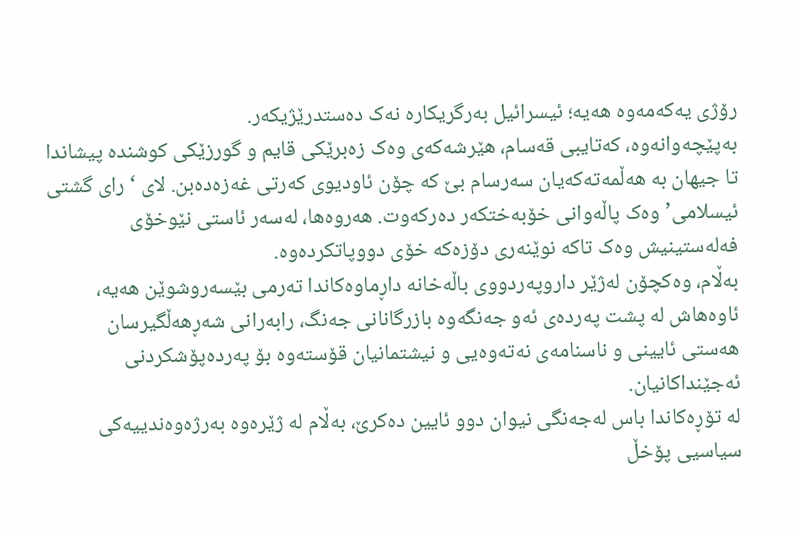رۆژی یەکەمەوە هەیە؛ ئیسرائیل بەرگریکارە نەک دەستدرێژیکەر.
بەپێچەوانەوە، کەتایبی قەسام، هێرشەکەی وەک زەبرێکی قایم و گورزێکی کوشندە پیشاندا تا جیهان بە هەڵمەتەکەیان سەرسام بێ کە چۆن ئاودیوی کەرتی غەزەدەبن. لای ‘رای گشتی ئیسلامی’ وەک پاڵەوانی خۆبەختکەر دەرکەوت. هەروەها، لەسەر ئاستی نێوخۆی فەلەستینیش وەک تاکە نوێنەری دۆزەکە خۆی دووپاتکردەوە.
بەڵام، وەکچۆن لەژێر داروپەردووی باڵەخانە داڕماوەکاندا تەرمی بێسەروشوێن هەیە، ئاوەهاش لە پشت پەردەی ئەو جەنگەوە بازرگانانی جەنگ، رابەرانی شەڕهەڵگیرسان هەستی ئایینی و ناسنامەی نەتەوەیی و نیشتمانیان قۆستەوە بۆ پەردەپۆشکردنی ئەجێنداکانیان.
لە تۆڕەکاندا باس لەجەنگی نیوان دوو ئایین دەکرێ، بەڵام لە ژێرەوە بەرژەوەندییەکی سیاسیی پۆخڵ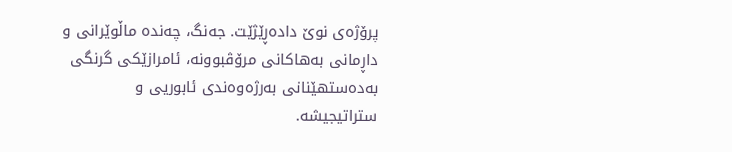پرۆژەی نوێ دادەڕێژێت. جەنگ، چەندە ماڵوێرانی و داڕمانی بەهاکانی مرۆڤبوونە، ئامرازێکی گرنگی بەدەستهێنانی بەرژەوەندی ئابوریی و ستراتیجیشە.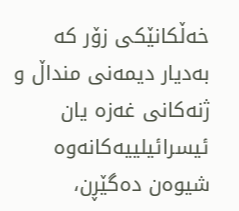خەڵکانێکی زۆر کە بەدیار دیمەنی منداڵ و ژنەکانی غەزە یان ئیسرائیلییەکانەوە شیوەن دەگێڕن،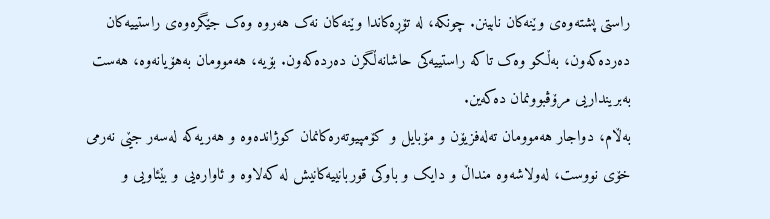راستی پشتەوەی وێنەکان نابینن. چونکە، لە تۆڕەکاندا وێنەکان نەک هەروە وەک جێگرەوەی راستییەکان دەردەکەون، بەڵکو وەک تاکە راستییەکی حاشانەڵگرن دەردەکەون. بۆیە، هەموومان بەهۆیانەوە، هەست بەبرینداریی مرۆڤبوونمان دەکەین.
بەڵام، دواجار هەموومان تەلەفزیۆن و مۆبایل و کۆمپیوتەرەکانمان کوژاندەوە و هەریەکە لەسەر جێی نەرمی خۆی نووست، لەولاشەوە منداڵ و دایک و باوکی قوربانییەکانیش لە کەلاوە و ئاوارەیی و بێئاویی و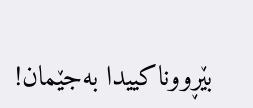بێڕووناکییدا بەجێمان!